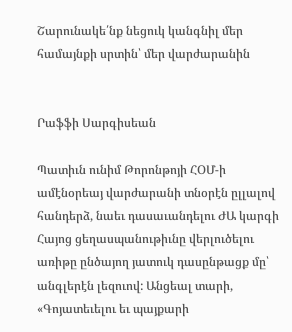Շարունակե՛նք նեցուկ կանգնիլ մեր համայնքի սրտին՝ մեր վարժարանին


Րաֆֆի Սարգիսեան

Պատիւն ունիմ Թորոնթոյի ՀՕՄ-ի ամէնօրեայ վարժարանի տնօրէն ըլլալով հանդերձ, նաեւ դասաւանդելու ԺԱ կարգի Հայոց ցեղասպանութիւնը վերլուծելու առիթը ընծայող յատուկ դասընթացք մը՝ անգլերէն լեզուով: Անցեալ տարի, «Գոյատեւելու եւ պայքարի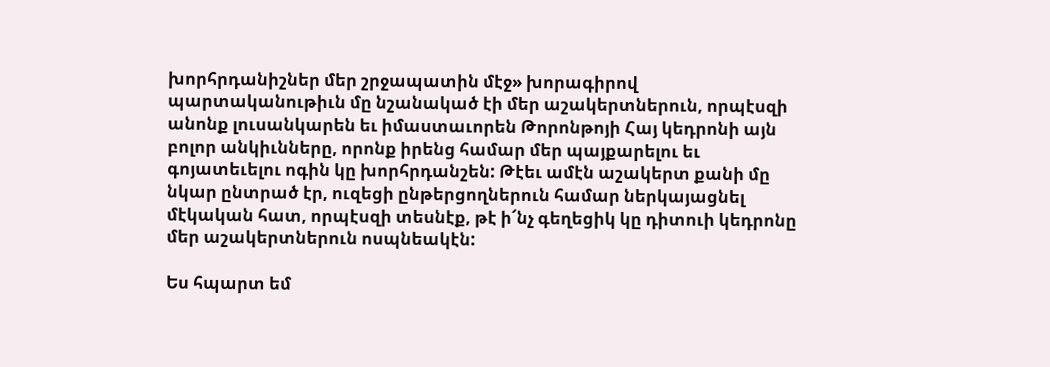խորհրդանիշներ մեր շրջապատին մէջ» խորագիրով պարտականութիւն մը նշանակած էի մեր աշակերտներուն, որպէսզի անոնք լուսանկարեն եւ իմաստաւորեն Թորոնթոյի Հայ կեդրոնի այն բոլոր անկիւնները, որոնք իրենց համար մեր պայքարելու եւ գոյատեւելու ոգին կը խորհրդանշեն: Թէեւ ամէն աշակերտ քանի մը նկար ընտրած էր, ուզեցի ընթերցողներուն համար ներկայացնել մէկական հատ, որպէսզի տեսնէք, թէ ի՜նչ գեղեցիկ կը դիտուի կեդրոնը մեր աշակերտներուն ոսպնեակէն:

Ես հպարտ եմ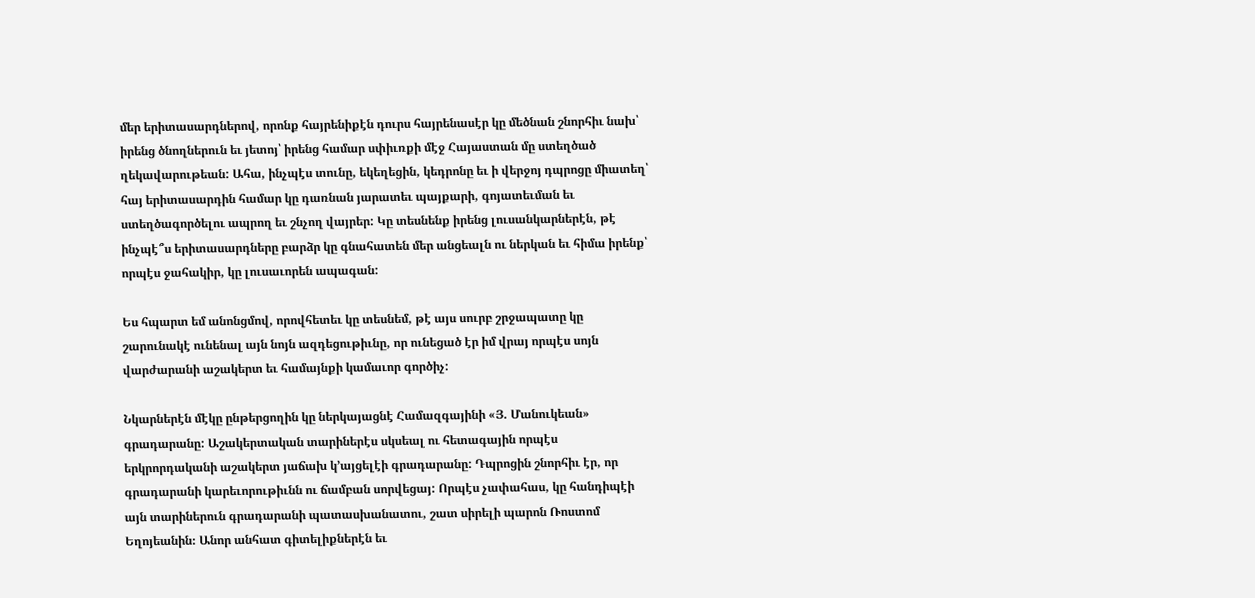մեր երիտասարդներով, որոնք հայրենիքէն դուրս հայրենասէր կը մեծնան շնորհիւ նախ՝ իրենց ծնողներուն եւ յետոյ՝ իրենց համար սփիւռքի մէջ Հայաստան մը ստեղծած ղեկավարութեան: Ահա, ինչպէս տունը, եկեղեցին, կեդրոնը եւ ի վերջոյ դպրոցը միատեղ՝ հայ երիտասարդին համար կը դառնան յարատեւ պայքարի, գոյատեւման եւ ստեղծագործելու ապրող եւ շնչող վայրեր: Կը տեսնենք իրենց լուսանկարներէն, թէ ինչպէ՞ս երիտասարդները բարձր կը գնահատեն մեր անցեալն ու ներկան եւ հիմա իրենք՝ որպէս ջահակիր, կը լուսաւորեն ապագան:

Ես հպարտ եմ անոնցմով, որովհետեւ կը տեսնեմ, թէ այս սուրբ շրջապատը կը շարունակէ ունենալ այն նոյն ազդեցութիւնը, որ ունեցած էր իմ վրայ որպէս սոյն վարժարանի աշակերտ եւ համայնքի կամաւոր գործիչ:

Նկարներէն մէկը ընթերցողին կը ներկայացնէ Համազգայինի «Յ. Մանուկեան» գրադարանը: Աշակերտական տարիներէս սկսեալ ու հետագային որպէս երկրորդականի աշակերտ յաճախ կ’այցելէի գրադարանը: Դպրոցին շնորհիւ էր, որ գրադարանի կարեւորութիւնն ու ճամբան սորվեցայ: Որպէս չափահաս, կը հանդիպէի այն տարիներուն գրադարանի պատասխանատու, շատ սիրելի պարոն Ռոստոմ Եղոյեանին։ Անոր անհատ գիտելիքներէն եւ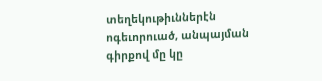տեղեկութիւններէն ոգեւորուած, անպայման գիրքով մը կը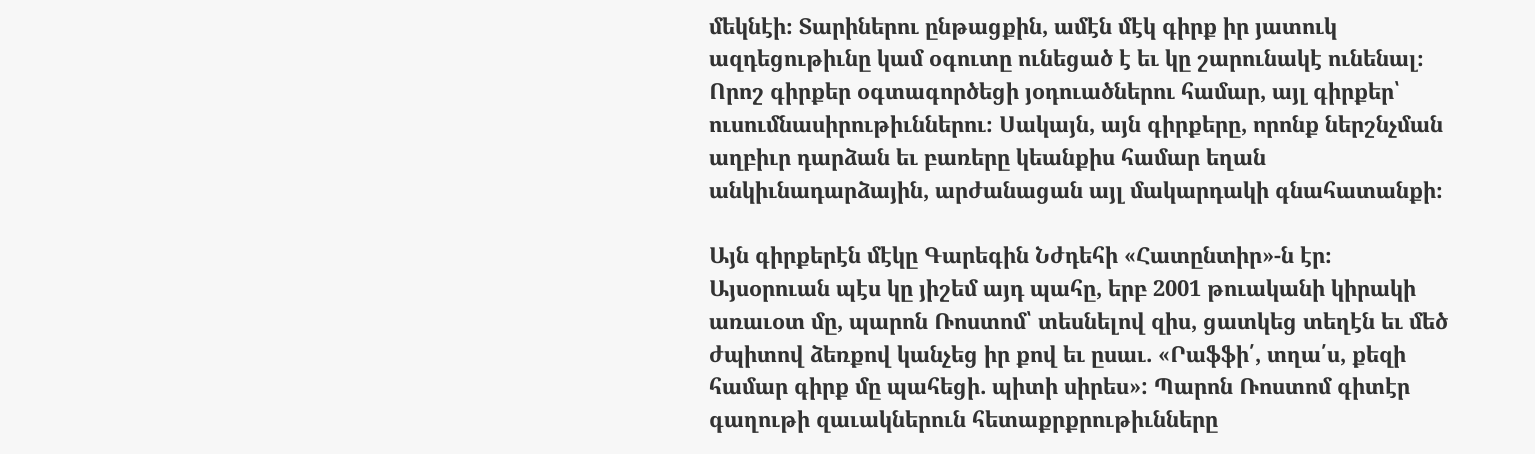մեկնէի։ Տարիներու ընթացքին, ամէն մէկ գիրք իր յատուկ ազդեցութիւնը կամ օգուտը ունեցած է եւ կը շարունակէ ունենալ։ Որոշ գիրքեր օգտագործեցի յօդուածներու համար, այլ գիրքեր՝ ուսումնասիրութիւններու։ Սակայն, այն գիրքերը, որոնք ներշնչման աղբիւր դարձան եւ բառերը կեանքիս համար եղան անկիւնադարձային, արժանացան այլ մակարդակի գնահատանքի։

Այն գիրքերէն մէկը Գարեգին Նժդեհի «Հատընտիր»-ն էր։ Այսօրուան պէս կը յիշեմ այդ պահը, երբ 2001 թուականի կիրակի առաւօտ մը, պարոն Ռոստոմ՝ տեսնելով զիս, ցատկեց տեղէն եւ մեծ ժպիտով ձեռքով կանչեց իր քով եւ ըսաւ. «Րաֆֆի՛, տղա՛ս, քեզի համար գիրք մը պահեցի. պիտի սիրես»: Պարոն Ռոստոմ գիտէր գաղութի զաւակներուն հետաքրքրութիւնները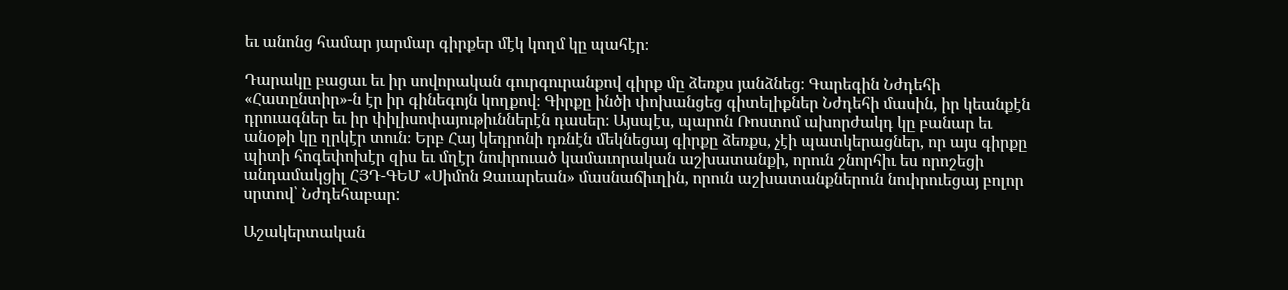եւ անոնց համար յարմար գիրքեր մէկ կողմ կը պահէր։

Դարակը բացաւ եւ իր սովորական գուրգուրանքով գիրք մը ձեռքս յանձնեց։ Գարեգին Նժդեհի «Հատընտիր»-ն էր իր գինեգոյն կողքով։ Գիրքը ինծի փոխանցեց գիտելիքներ Նժդեհի մասին, իր կեանքէն դրուագներ եւ իր փիլիսոփայութիւններէն դասեր։ Այսպէս, պարոն Ռոստոմ ախորժակդ կը բանար եւ անօթի կը ղրկէր տուն։ Երբ Հայ կեդրոնի դռնէն մեկնեցայ գիրքը ձեռքս, չէի պատկերացներ, որ այս գիրքը պիտի հոգեփոխէր զիս եւ մղէր նուիրուած կամաւորական աշխատանքի, որուն շնորհիւ ես որոշեցի անդամակցիլ ՀՅԴ-ԳԵՄ «Սիմոն Զաւարեան» մասնաճիւղին, որուն աշխատանքներուն նուիրուեցայ բոլոր սրտով՝ Նժդեհաբար:

Աշակերտական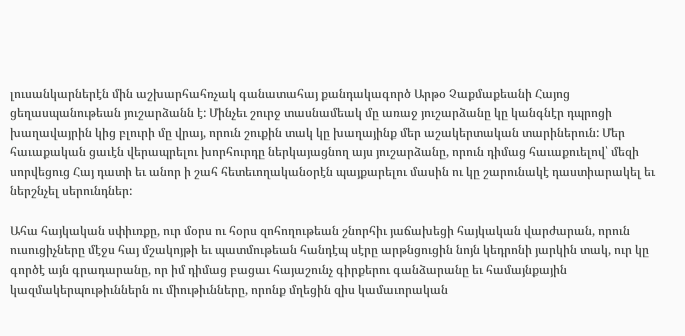լուսանկարներէն մին աշխարհահռչակ գանատահայ քանդակագործ Արթօ Չաքմաքեանի Հայոց ցեղասպանութեան յուշարձանն է: Մինչեւ շուրջ տասնամեակ մը առաջ յուշարձանը կը կանգնէր դպրոցի խաղավայրին կից բլուրի մը վրայ, որուն շուքին տակ կը խաղայինք մեր աշակերտական տարիներուն: Մեր հաւաքական ցաւէն վերապրելու խորհուրդը ներկայացնող այս յուշարձանը, որուն դիմաց հաւաքուելով՝ մեզի սորվեցուց Հայ դատի եւ անոր ի շահ հետեւողականօրէն պայքարելու մասին ու կը շարունակէ դաստիարակել եւ ներշնչել սերունդներ:

Ահա հայկական սփիւռքը, ուր մօրս ու հօրս զոհողութեան շնորհիւ յաճախեցի հայկական վարժարան, որուն ուսուցիչները մէջս հայ մշակոյթի եւ պատմութեան հանդէպ սէրը արթնցուցին նոյն կեդրոնի յարկին տակ, ուր կը գործէ այն գրադարանը, որ իմ դիմաց բացաւ հայաշունչ գիրքերու գանձարանը եւ համայնքային կազմակերպութիւններն ու միութիւնները, որոնք մղեցին զիս կամաւորական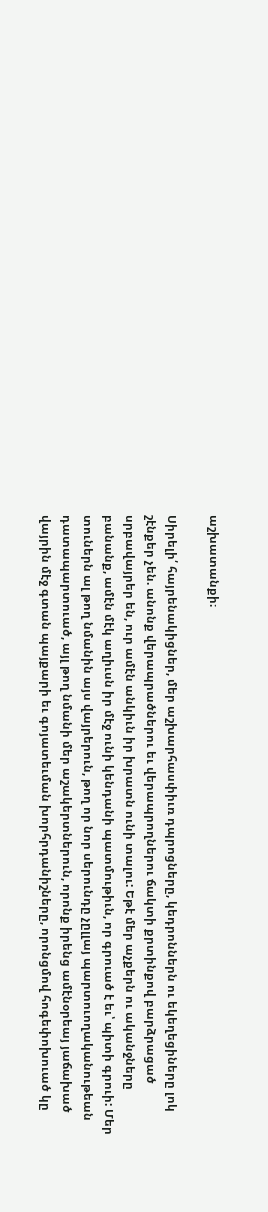աշխատանքի։

Սիրելի՛ հայրենակիցներ, մեր աշխարհասփիւռ դպրոցները, կեդրոններն ու եկեղեցիները լոկ շէնքեր չեն. անոնք վերապրածներու եւ վերապրողներու ճակտի քրտինքով բարձրացած սրբավայրեր են, ուր ամէն անկիւն իր խրատն ունի տալու: Եթէ մեր աչքերն ու ականջները բանանք, ամէն մէկ աղիւսն իր մէջ ունի կենդանի պատմութիւն, որ գրուած է եւ՝ պիտի գրուի: Մեր տուներն ալ թող նմանին այս վայրերուն, թող որ նոր սերունդը չըլլայ պարտուողականութեան դատապարտուած, այլ թող նմանի մեր աշակերտներուն, որոնք իրենց ամէնօրեայ յաճախած վայրին մէջ գտան պայքարի եւ գոյատեւման խորհրդանիշները, որոնցմով հոգեփոխուած կը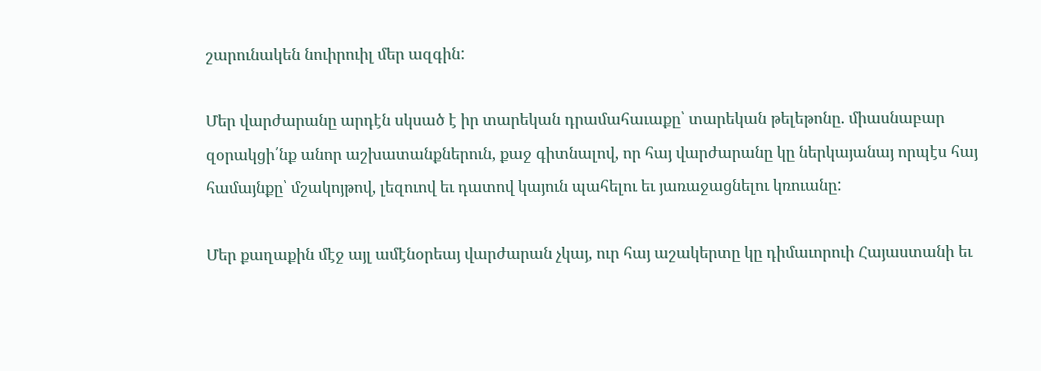շարունակեն նուիրուիլ մեր ազգին:

Մեր վարժարանը արդէն սկսած է իր տարեկան դրամահաւաքը՝ տարեկան թելեթոնը. միասնաբար զօրակցի՛նք անոր աշխատանքներուն, քաջ գիտնալով, որ հայ վարժարանը կը ներկայանայ որպէս հայ համայնքը՝ մշակոյթով, լեզուով եւ դատով կայուն պահելու եւ յառաջացնելու կռուանը:

Մեր քաղաքին մէջ այլ ամէնօրեայ վարժարան չկայ, ուր հայ աշակերտը կը դիմաւորուի Հայաստանի եւ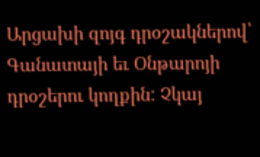Արցախի զոյգ դրօշակներով՝ Գանատայի եւ Օնթարոյի դրօշերու կողքին: Չկայ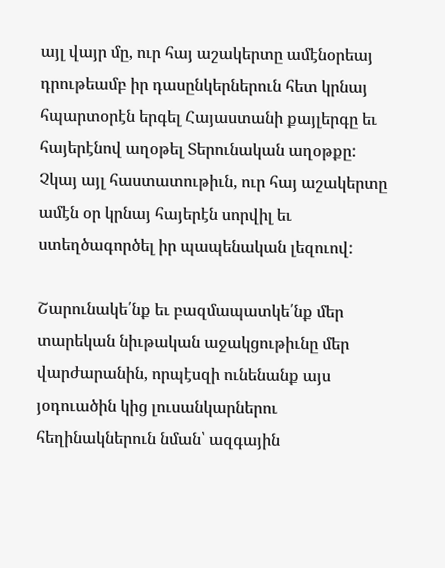այլ վայր մը, ուր հայ աշակերտը ամէնօրեայ դրութեամբ իր դասընկերներուն հետ կրնայ հպարտօրէն երգել Հայաստանի քայլերգը եւ հայերէնով աղօթել Տերունական աղօթքը: Չկայ այլ հաստատութիւն, ուր հայ աշակերտը ամէն օր կրնայ հայերէն սորվիլ եւ ստեղծագործել իր պապենական լեզուով:

Շարունակե՛նք եւ բազմապատկե՛նք մեր տարեկան նիւթական աջակցութիւնը մեր վարժարանին, որպէսզի ունենանք այս յօդուածին կից լուսանկարներու հեղինակներուն նման՝ ազգային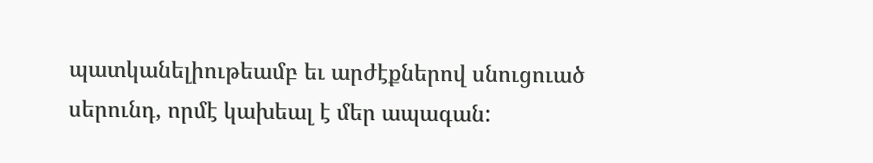պատկանելիութեամբ եւ արժէքներով սնուցուած սերունդ, որմէ կախեալ է մեր ապագան: